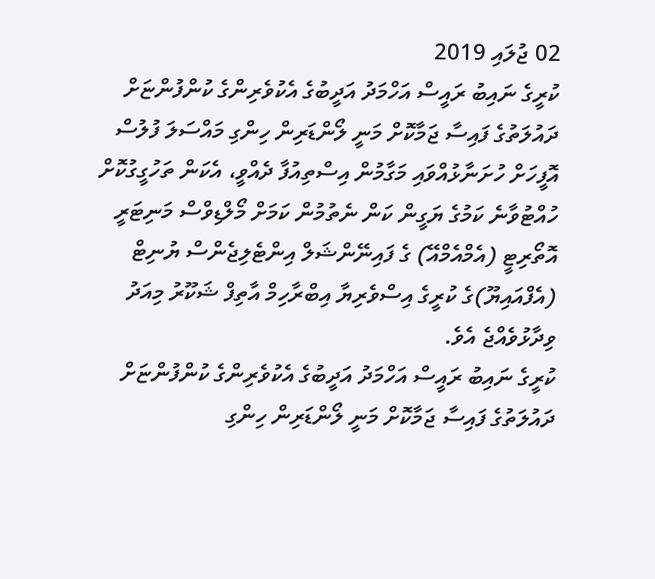02 ޖުލައި 2019
ކުރީގެ ނައިބު ރައީސް އަހްމަދު އަދީބުގެ އެކުވެރިންގެ ކުންފުންޏަށް ދައުލަތުގެ ފައިސާ ޖަމާކޮށް މަނީ ލޯންޑަރިން ހިންގި މައްސަލަ ފުލުސް އޮފީހަށް ހުށަނާޅުއްވައި މަގާމުން އިސްތިއުފާ ދެއްވީ، އެކަން ތަހުގީގުކޮށް ހުއްޓުވާނެ ކަމުގެ ޔަގީން ކަން ނެތުމުން ކަމަށް މޯލްޑިވްސް މަނިޓަރީ އޮތޯރިޓީ (އެމްއެމްއޭ) ގެ ފައިނޭންޝަލް އިންޓެލިޖެންސް ޔުނިޓް (އެފްއައިޔޫ)ގެ ކުރީގެ އިސްވެރިޔާ އިބްރާހިމް އާތިފް ޝަކޫރު މިއަދު ވިދާޅުވެއްޖެ އެވެ.
ކުރީގެ ނައިބު ރައީސް އަހްމަދު އަދީބުގެ އެކުވެރިންގެ ކުންފުންޏަށް ދައުލަތުގެ ފައިސާ ޖަމާކޮށް މަނީ ލޯންޑަރިން ހިންގި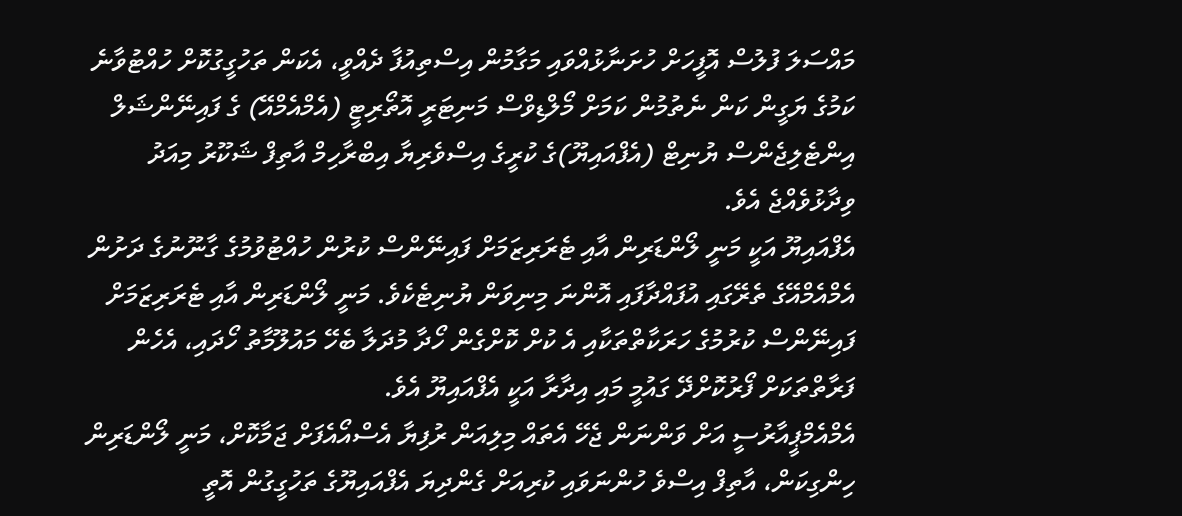މައްސަލަ ފުލުސް އޮފީހަށް ހުށަނާޅުއްވައި މަގާމުން އިސްތިއުފާ ދެއްވީ، އެކަން ތަހުގީގުކޮށް ހުއްޓުވާނެ ކަމުގެ ޔަގީން ކަން ނެތުމުން ކަމަށް މޯލްޑިވްސް މަނިޓަރީ އޮތޯރިޓީ (އެމްއެމްއޭ) ގެ ފައިނޭންޝަލް އިންޓެލިޖެންސް ޔުނިޓް (އެފްއައިޔޫ)ގެ ކުރީގެ އިސްވެރިޔާ އިބްރާހިމް އާތިފް ޝަކޫރު މިއަދު ވިދާޅުވެއްޖެ އެވެ.
އެފްއައިޔޫ އަކީ މަނީ ލޯންޑަރިން އާއި ޓެރަރިޒަމަށް ފައިނޭންސް ކުރުން ހުއްޓުވުމުގެ ގާނޫނުގެ ދަށުން އެމްއެމްއޭގެ ތެރޭގައި އުފައްދާފައި އޮންނަ މިނިވަން ޔުނިޓެކެވެ. މަނީ ލޯންޑަރިން އާއި ޓެރަރިޒަމަށް ފައިނޭންސް ކުރުމުގެ ހަރަކާތްތަކާއި އެ ކުށް ކޮށްގެން ހޯދާ މުދަލާ ބެހޭ މައުލޫމާތު ހޯދައި، އެހެން ފަރާތްތަކަށް ފޯރުކޮށްދޭ ގައުމީ މައި އިދާރާ އަކީ އެފްއައިޔޫ އެވެ.
އެމްއެމްޕީއާރުސީ އަށް ވަންނަން ޖެހޭ އެތައް މިލިއަން ރުފިޔާ އެސްއޯއެފަށް ޖަމާކޮށް، މަނީ ލޯންޑަރިން ހިންގިކަން، އާތިފް އިސްވެ ހުންނަވައި ކުރިއަށް ގެންދިޔަ އެފްއައިޔޫގެ ތަހުގީގުން އޮތީ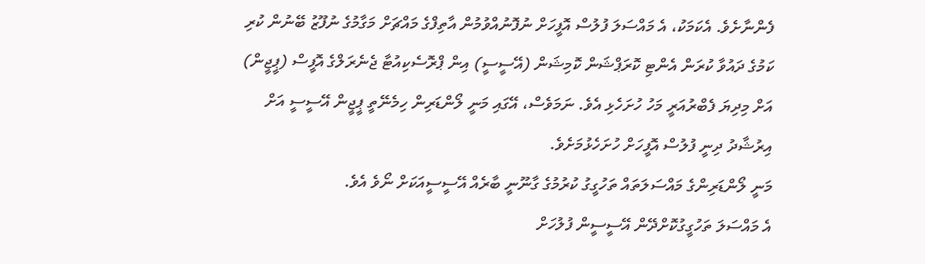ފެންނާށެވެ. އެކަމަކު، އެ މައްސަލަ ފުލުސް އޮފީހަށް ނުފޮނުއްވުމުން އާތިފްގެ މައްޗަށް މަގާމުގެ ނުފޫޒު ބޭނުން ކުރި ކަމުގެ ދައުވާ ކުރަން އެންޓި ކޮރަޕްޝަން ކޮމިޝަން (އޭސީސީ) އިން ޕްރޮސެކިއުޓާ ޖެނެރަލްގެ އޮފީސް (ޕީޖީން) އަށް މިދިޔަ ފެބްރުއަރީ މަހު ހުށަހެޅި އެވެ. ނަމަވެސް، އޭގައި މަނީ ލޯންޑަރިން ހިމެނޭތީ ޕީޖީން އޭސީސީ އަށް އިރުޝާދު ދިނީ ފުލުސް އޮފީހަށް ހުށަހެޅުމަށެވެ.
މަނީ ލޯންޑަރިންގެ މައްސަލަތައް ތަހުގީގު ކުރުމުގެ ގާނޫނީ ބާރެއް އޭސީސީއަކަށް ނޯވެ އެވެ.
އެ މައްސަލަ ތަހުގީގުކޮށްދޭން އޭސީސީން ފުލުހަށް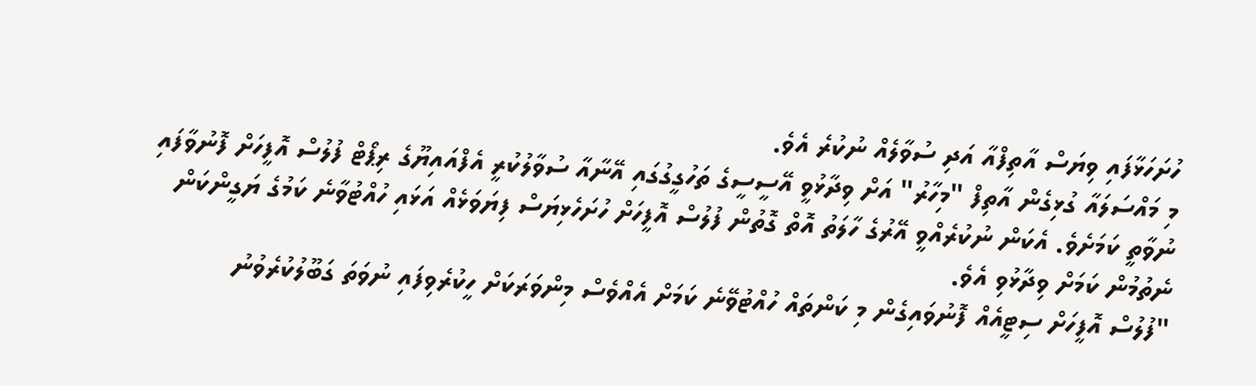ހުށަހަޅާފައި ވިޔަސް އާތިފްއާ އަދި ސުވާލެއް ނުކުރެ އެވެ.
މި މައްސަލައާ ގުޅިގެން އާތިފް "މިހާރު" އަށް ވިދާޅުވީ އޭސީސީގެ ތަހުގީގުގައި އޭނާއާ ސުވާލުކުރީ އެފްއައިޔޫގެ ރިޕޯޓް ފުލުސް އޮފީހަށް ފޮނުވާފައި ނުވާތީ ކަމަށެވެ. އެކަން ނުކުރެއްވީ އޭރުގެ ހާލަތު އޮތް ގޮތުން ފުލުސް އޮފީހަށް ހުށަހެޅިޔަސް ފިޔަވަޅެއް އަޅައި ހުއްޓުވާނެ ކަމުގެ ޔަގީންކަން ނެތުމުން ކަމަށް ވިދާޅުވި އެވެ.
"ފުލުސް އޮފީހަށް ސިޓީއެއް ފޮނުވައިގެން މި ކަންތައް ހުއްޓުވޭނެ ކަމަށް އެއްވެސް މިންވަރަކަށް ހީކުރެވިފައި ނުވަތަ ގަބޫލުކުރެވުނު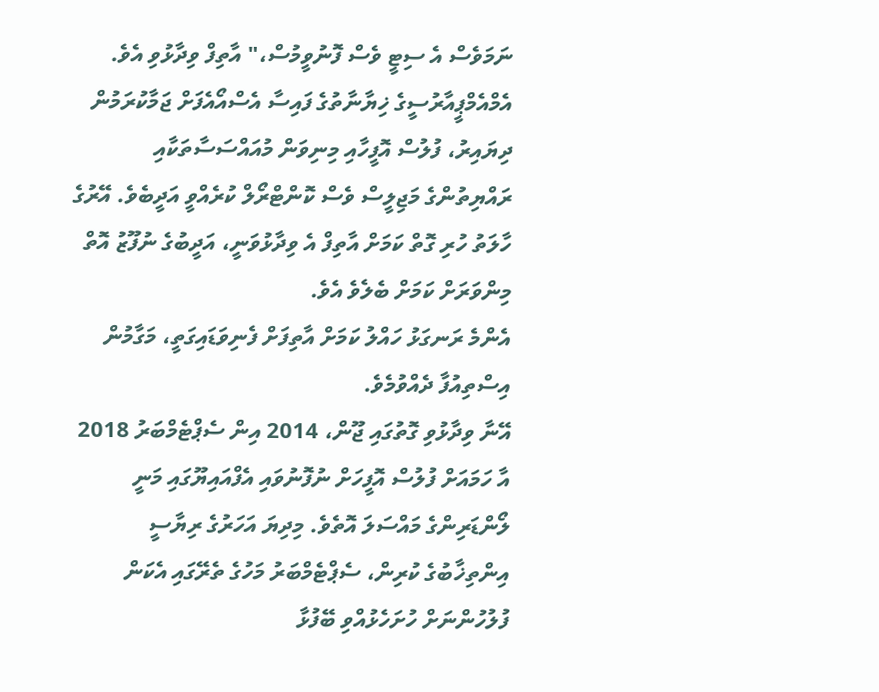ނަމަވެސް އެ ސިޓީ ވެސް ފޮނުވީމުސް،" އާތިފް ވިދާޅުވި އެވެ.
އެމްއެމްޕީއާރުސީގެ ޚިޔާނާތުގެ ފައިސާ އެސްއޯއެފަށް ޖަމާކުރަމުން ދިޔައިރު، ފުލުސް އޮފީހާއި މިނިވަން މުއައްސަސާތަކާއި ރައްޔިތުންގެ މަޖިލީސް ވެސް ކޮންޓްރޯލް ކުރެއްވީ އަދީބެވެ. އޭރުގެ ހާލަތު ހުރި ގޮތް ކަމަށް އާތިފް އެ ވިދާޅުވަނީ، އަދީބުގެ ނުފޫޒު އޮތް މިންވަރަށް ކަމަށް ބެލެވެ އެވެ.
އެންމެ ރަނގަޅު ހައްލު ކަމަށް އާތިފަށް ފެނިވަޑައިގަތީ، މަގާމުން އިސްތިއުފާ ދެއްވުމެވެ.
އޭނާ ވިދާޅުވި ގޮތުގައި ޖޫން، 2014 އިން ސެޕްޓެމްބަރު 2018 އާ ހަމައަށް ފުލުސް އޮފީހަށް ނުފޮނުވައި އެފްއައިޔޫގައި މަނީ ލޯންޑަރިންގެ މައްސަލަ އޮތެވެ. މިދިޔަ އަހަރުގެ ރިޔާސީ އިންތިޚާބުގެ ކުރިން، ސެޕްޓެމްބަރު މަހުގެ ތެރޭގައި އެކަން ފުލުހުންނަށް ހުށަހެޅުއްވި ބޭފުޅާ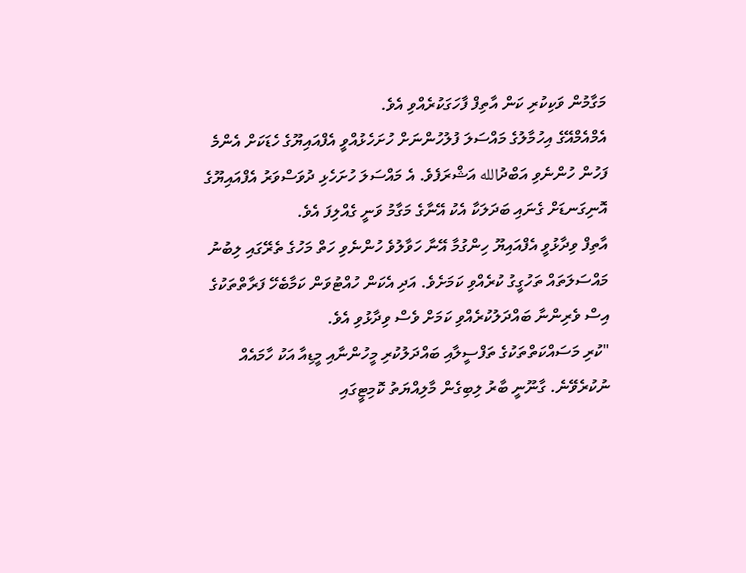މަގާމުން ވަކިކުރި ކަން އާތިފް ފާހަގަކުރެއްވި އެވެ.
އެމްއެމްއޭގެ އިހުމާލުގެ މައްސަލަ ފުލުހުންނަށް ހުށަހެޅުއްވީ އެފްއައިޔޫގެ ހެޑަކަށް އެންމެ ފަހުން ހުންނެވި އަބްދުالله އަޝްރަފެވެ. އެ މައްސަލަ ހުށަހެޅި ދުވަސްވަރު އެފްއައިޔޫގެ އޮނިގަނޑަށް ގެނައި ބަދަލަކާ އެކު އޭނާގެ މަގާމު ވަނީ ގެއްލިފަ އެވެ.
އާތިފް ވިދާޅުވީ އެފްއައިޔޫ ހިންގުމާ އޭނާ ހަވާލުވެ ހުންނެވި ހަތް މަހުގެ ތެރޭގައި ލިބުނު މައްސަލަތައް ތަހުގީގު ކުރެއްވި ކަމަށެވެ. އަދި އެކަން ހުއްޓުވަން ކަމާބެހޭ ފަރާތްތަކުގެ އިސް ވެރިންނާ ބައްދަލުކުރެއްވި ކަމަށް ވެސް ވިދާޅުވި އެވެ.
"ކުރި މަސައްކަތްތަކުގެ ތަފްސީލާއި ބައްދަލުކުރި މީހުންނާއި މީޑިއާ އަކު ހާމައެއް ނުކުރެވޭނެ. ގާނޫނީ ބާރު ލިބިގެން މާލިއްޔަތު ކޮމިޓީގައި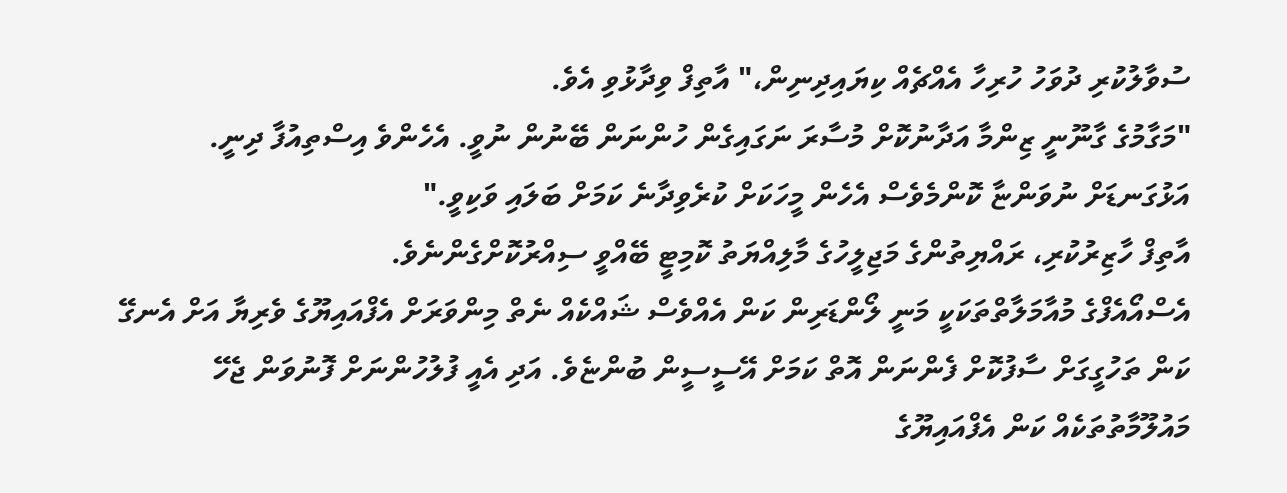ސުވާލުކުރި ދުވަހު ހުރިހާ އެއްޗެއް ކިޔައިދިނިން،" އާތިފް ވިދާޅުވި އެވެ.
"މަގާމުގެ ގާނޫނީ ޒިންމާ އަދާނުކޮށް މުސާރަ ނަގައިގެން ހުންނަން ބޭނުން ނުވީ. އެހެންވެ އިސްތިއުފާ ދިނީ. އަޅުގަނޑަށް ނުވަންޏާ ކޮންމެވެސް އެހެން މީހަކަށް ކުރެވިދާނެ ކަމަށް ބަލައި ވަކިވީ."
އާތިފް ހާޒިރުކުރި، ރައްޔިތުންގެ މަޖިލީހުގެ މާލިއްޔަތު ކޮމިޓީ ބޭއްވީ ސިއްރުކޮށްގެންނެވެ.
އެސްއޯއެފްގެ މުއާމަލާތްތަކަކީ މަނީ ލޯންޑަރިން ކަން އެއްވެސް ޝައްކެއް ނެތް މިންވަރަށް އެފްއައިޔޫގެ ވެރިޔާ އަށް އެނގޭ ކަން ތަހުގީގަށް ސާފުކޮށް ފެންނަން އޮތް ކަމަށް އޭސީސީން ބުންޏެވެ. އަދި އެއީ ފުލުހުންނަށް ފޮނުވަން ޖެހޭ މައުލޫމާތުތަކެއް ކަން އެފްއައިޔޫގެ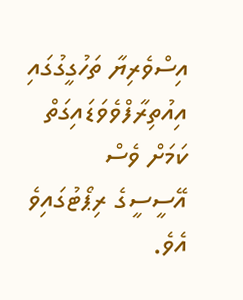އިސްވެރިޔާ ތަހުގީގުގައި އިއުތިރާފްވެވަޑައިގަތް ކަމަށް ވެސް އޭސީސީގެ ރިޕޯޓުގައިވެ އެވެ.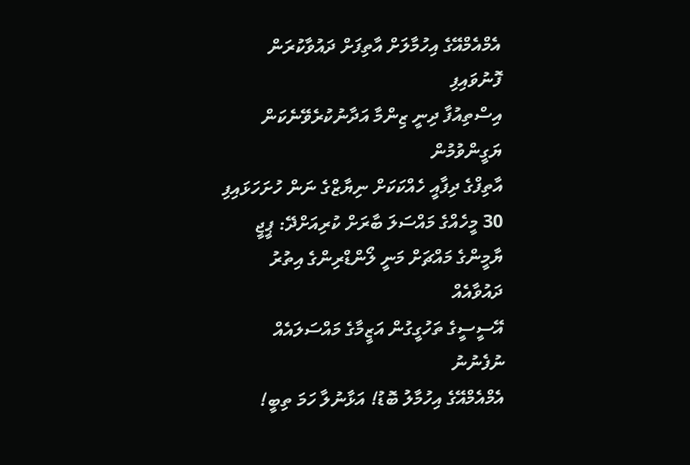އެމްއެމްއޭގެ އިހުމާލަށް އާތިފަށް ދައުވާކުރަން ފޮނުވައިފި
އިސްތިއުފާ ދިނީ ޒިންމާ އަދާނުކުރެވޭނެކަން ޔަގީންވުމުން
އާތިފްގެ ދިފާއީ ހެއްކަކަށް ނިޔާޒްގެ ނަން ހުށަހަޅައިފި
30 މީހެއްގެ މައްސަލަ ބާރަށް ކުރިއަށްދޭ: ޕީޖީ
ޔާމީންގެ މައްޗަށް މަނީ ލޯންޑްރިންގެ އިތުރު ދައުވާއެއް
އޭސީސީގެ ތަހުގީގުން އަޒީމާގެ މައްސަލައެއް ނުފެނުނު
އެމްއެމްއޭގެ އިހުމާލު ބޮޑު! އަޅާނުލާ ހަމަ ތިބީ!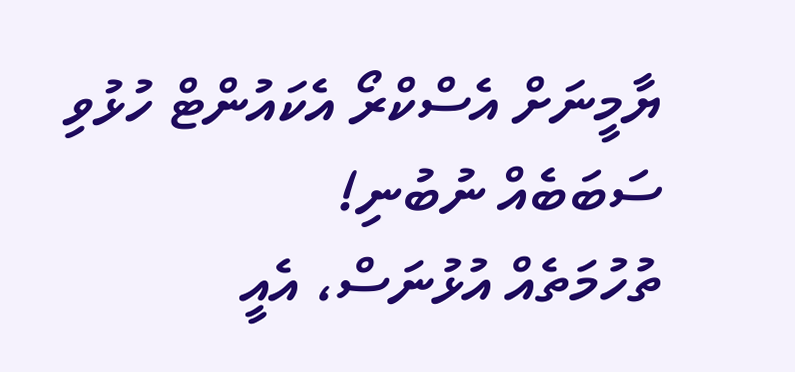ޔާމީނަށް އެސްކްރޯ އެކައުންޓް ހުޅުވި ސަބަބެއް ނުބުނި!
ތުހުމަތެއް އުޅުނަސް، އެއީ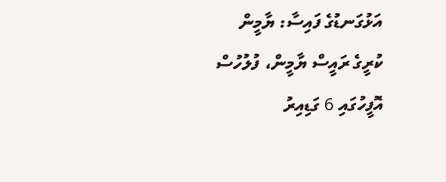އަޅުގަނޑުގެ ފައިސާ: ޔާމީން
ކުރީގެ ރައީސް ޔާމީން، ފުލުހުސް އޮފީހުގައި 6 ގަޑިއިރު